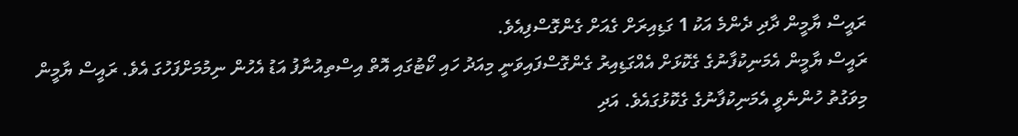ރައީސް ޔާމީން ދާދި ދެންމެ އަކު 1 ގަޑިއިރަށް ގެއަށް ގެންގޮސްފިއެވެ.
ރައީސް ޔާމީން އެމަނިކުފާނުގެ ގެކޮޅަށް އެއްގަޑިއިރު ގެންގޮސްފައިވަނީ މިއަދު ހައި ކޯޓުގައި އޮތް އިސްތިއުނާފު އަޑު އެހުން ނިމުމަށްފަހުގަ އެވެ. ރައީސް ޔާމީން މިވަގުތު ހުންނެވީ އެމަނިކުފާނުގެ ގެކޮޅުގައެވެ. އަދި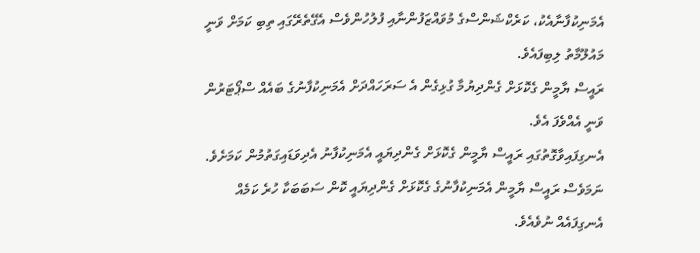އެމަނިކުފާނާއެކު، ކަރެކްޝަންސްގެ މުވައްޒަފުންނާއި ފުލުހުންވެސް އެގޭތެރޭގައި ތިބި ކަމަށް ވަނީ މައުލޫމާތު ލިބިފައެވެ.
ރައީސް ޔާމީން ގެކޮޅަށް ގެންދިޔުމާ ގުޅިގެން އެ ސަރަހައްދަށް އެމަނިކުފާނުގެ ބައެއް ސްޕޯޓަރުން ވަނީ އެއްވެފަ އެވެ.
އެނގިފައިވާގޮތުގައި ރައީސް ޔާމީން ގެކޮޅަށް ގެންދިޔައީ އެމަނިކުފާނު އެދިވަޑައިގަތުމުން ކަމަށެވެ. ނަމަވެސް ރައީސް ޔާމީން އެމަނިކުފާނުގެ ގެކޮޅަށް ގެންދިޔައީ ކޮން ސަބަބަކާ ހުރެ ކަމެއް އެނގިފައެއް ނުވެއެވެ.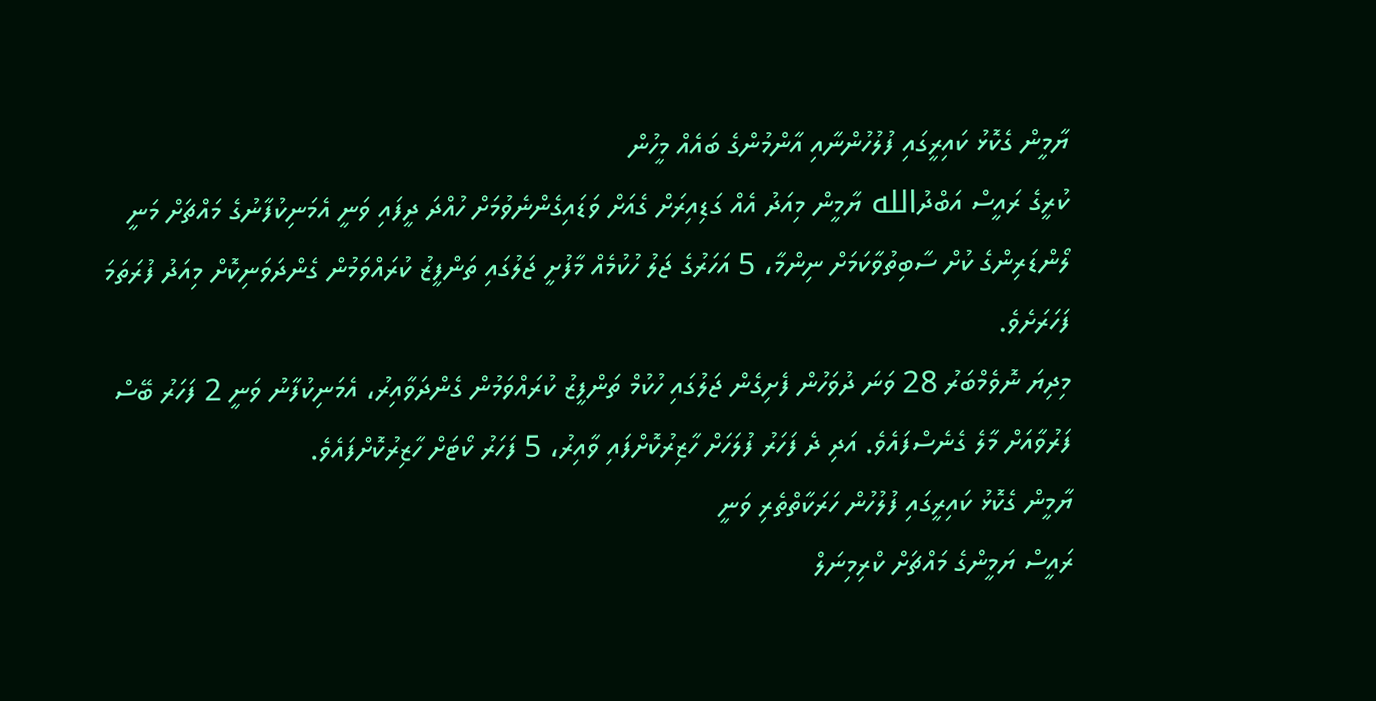ޔާމީން ގެކޮޅު ކައިރީގައި ފުލުހުންނާއި އާންމުންގެ ބައެއް މީހުން
ކުރީގެ ރައީސް އަބްދުالله ޔާމީން މިއަދު އެއް ގަޑިއިރަށް ގެއަށް ވަޑައިގެންނެވުމަށް ހުއްދަ ދީފައި ވަނީ އެމަނިކުފާނުގެ މައްޗަށް މަނީ ލޯންޑަރިންގެ ކުށް ސާބިތުވާކަމަށް ނިންމާ، 5 އަހަރުގެ ޖަލު ހުކުމެއް މާފުށީ ޖަލުގައި ތަންފީޒު ކުރައްވަމުން ގެންދަވަނިކޮށް މިއަދު ފުރަތަމަ ފަހަރަށެވެ.
މިދިޔަ ނޮވެމްބަރު 28 ވަނަ ދުވަހުން ފެށިގެން ޖަލުގައި ހުކުމް ތަންފީޒު ކުރައްވަމުން ގެންދަވާއިރު، އެމަނިކުފާނު ވަނީ 2 ފަހަރު ބޭސް ފަރުވާއަށް މާލެ ގެނެސްފައެވެ. އަދި ދެ ފަހަރު ފުލަހަށް ހާޒިރުކޮށްފައި ވާއިރު، 5 ފަހަރު ކޯޓަށް ހާޒިރުކޮށްފައެވެ.
ޔާމީން ގެކޮޅު ކައިރީގައި ފުލުހުން ހަރަކާތްތެރި ވަނީ
ރައީސް ޔަމީންގެ މައްޗަށް ކްރިމިނަލް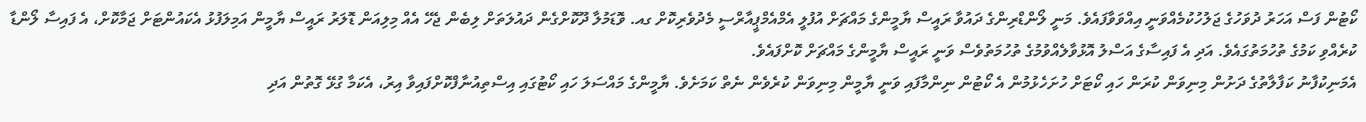ކޯޓުން ފަސް އަހަރު ދުވަހުގެ ޖަލުހުކުމެއްވަނީ އިއްވަވާފައެވެ. މަނީ ލޯންޑްރިންގެ ދައުވާ ރައީސް ޔާމީންގެ މައްޗަށް އުފުލީ އެމްއެމްޕީއާރްސީ މެދުވެރިކޮށް ގއ. ވޮޑަމުލާ ދޫކޮށްގެން ދައުލަތަށް ލިބެން ޖެހޭ އެއް މިލިއަން ޑޮލަރު ރައީސް ޔާމީން އަމިލަފުޅު އެކައުންޓަށް ޖަމާކޮށް، އެ ފައިސާ ލޯންޑާ ކުރެއްވި ކަމުގެ ތުހުމަތުގައެވެ. އަދި އެ ފައިސާގެ އަސްލު އޮޅުވާލެއްވުމުގެ ތުހުމަތުވެސް ވަނީ ރައީސް ޔާމީންގެ މައްޗަށް ކޮށްފައެވެ.
އެމަނިކުފާނު ކަފާލާތުގެ ދަށުން މިނިވަން ކުރަން ހައި ކޯޓަށް ހުށަހެޅުމުން އެ ކޯޓުން ނިންމާފައި ވަނީ ޔާމީން މިނިވަން ކުރެވެން ނެތް ކަމަށެވެ. ޔާމީންގެ މައްސަލަ ހައި ކޯޓުގައި އިސްތިއުނާފްކޮށްފައިވާ އިރު، އެކަމާ ގުޅޭ ގޮތުން އަދި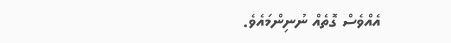އެއްވެސް ގޮތެއް ނުނިންމައެވެ.